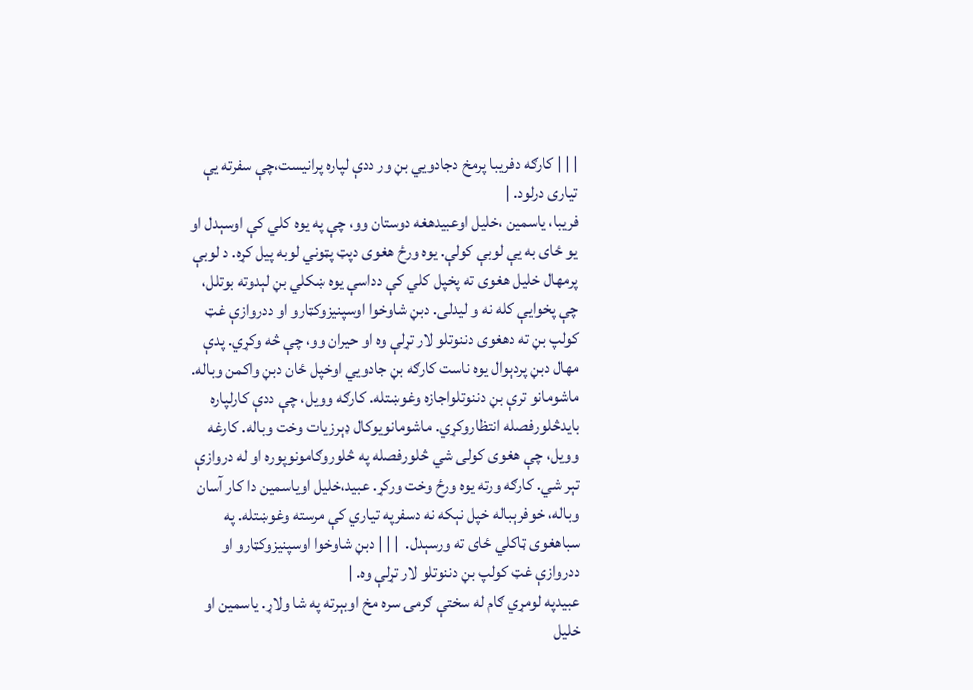| | | کارګه دفريبا پرمخ دجادويي بڼ ور ددې لپاره پرانيست،چې سفرته يې تياری درلود. |
فريبا، ياسمين ،خليل اوعبيدهغه دوستان وو، چې په يوه کلي کې اوسېدل او يو ځای به يې لوبې کولې. يوه ورځ هغوی دپټ پټوني لوبه پيل کړه. د لوبې پرمهال خليل هغوی ته پخپل کلي کې دداسې يوه ښکلي بڼ لېدوته بوتلل، چې پخوايې کله نه و ليدلی. دبڼ شاوخوا اوسپنيزوکټارو او ددروازې غټ کولپ بڼ ته دهغوی دننوتلو لار تړلې وه او حيران وو، چې څه وکړي. پدې مهال دبڼ پردېوال يوه ناست کارګه بڼ جادويي اوخپل ځان دبڼ واکمن وباله. ماشومانو ترې بڼ دننوتلواجازه وغوښتله. کارګه وويل، چې ددې کارلپاره بايدڅلورفصله انتظاروکړي. ماشومانويوکال ډېرزيات وخت وباله. کارغه وويل، چې هغوی کولی شي څلورفصله په څلوروګامونوپوره او له دروازې تېر شي. کارګه ورته يوه ورځ وخت ورکړ. عبيد،خليل اوياسمين دا کار آسان وباله، خوفرېباله خپل نېکه نه دسفرپه تياري کې مرسته وغوښتله. په سباهغوی ټاکلي ځای ته ورسېدل.  | | | دبڼ شاوخوا اوسپنيزوکټارو او ددروازې غټ کولپ بڼ دننوتلو لار تړلې وه. |
عبيدپه لومړي ګام له سختې ګرمۍ سره مخ اوبېرته په شا ولاړ. ياسمين او خليل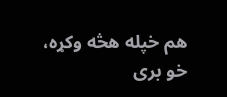هم خپله هڅه وکړه، خو بری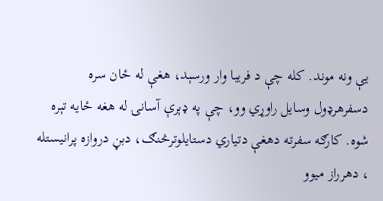يې ونه موند. کله چې د فريبا وار ورسېد، هغې له ځان سره دسفرهرډول وسايل راوړي وو، چې په ډېرې آسانۍ له هغه ځايه تېره شوه. کارګه سفرته دهغې دتياري دستايلوترڅنګ، دبڼ دروازه پرانيستله ، دهرراز ميوو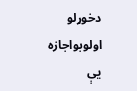دخوړلو اولوبواجازه يې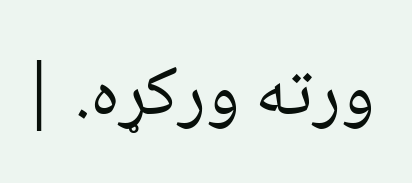ورته ورکړه. |